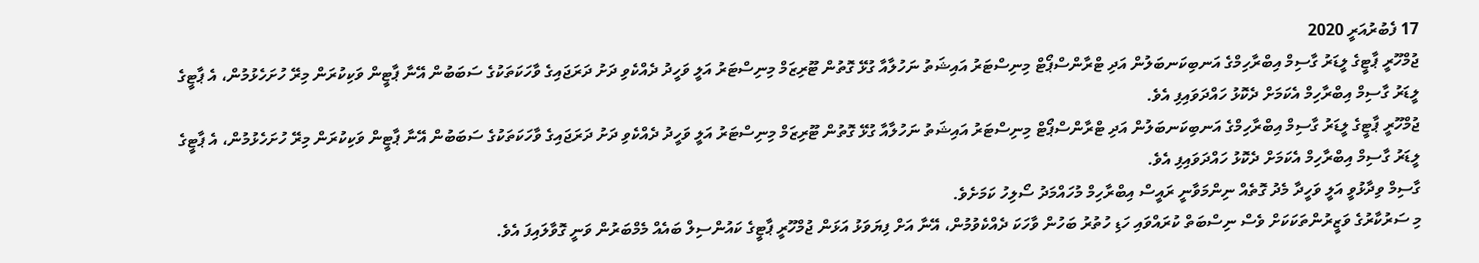17 ފެބުރުއަރީ 2020
ޖުމްހޫރީ ޕާޓީގެ ލީޑަރު ގާސިމް އިބްރާހިމްގެ އަނބިކަނބަލުން އަދި ޓްރާންސްޕޯޓް މިނިސްޓަރު އައިޝަތު ނަހުލާއާ ގުޅޭ ގޮތުން ޓޫރިޒަމް މިނިސްޓަރު އަލީ ވަހީދު ދެއްކެވި ދަށު ދަރަޖައިގެ ވާހަކަތަކުގެ ސަބަބުން އޭނާ ޕާޓީން ވަކިކުރަން މިރޭ ހުށަހެޅުމުން، އެ ޕާޓީގެ ލީޑަރު ގާސިމް އިބްރާހިމް އެކަމަށް ދެކޮޅު ހައްދަވައިފި އެވެ.
ޖުމްހޫރީ ޕާޓީގެ ލީޑަރު ގާސިމް އިބްރާހިމްގެ އަނބިކަނބަލުން އަދި ޓްރާންސްޕޯޓް މިނިސްޓަރު އައިޝަތު ނަހުލާއާ ގުޅޭ ގޮތުން ޓޫރިޒަމް މިނިސްޓަރު އަލީ ވަހީދު ދެއްކެވި ދަށު ދަރަޖައިގެ ވާހަކަތަކުގެ ސަބަބުން އޭނާ ޕާޓީން ވަކިކުރަން މިރޭ ހުށަހެޅުމުން، އެ ޕާޓީގެ ލީޑަރު ގާސިމް އިބްރާހިމް އެކަމަށް ދެކޮޅު ހައްދަވައިފި އެވެ.
ގާސިމް ވިދާޅުވީ އަލީ ވަހީދާ މެދު ގޮތެއް ނިންމަވާނީ ރައީސް އިބްރާހިމް މުހައްމަދު ސޯލިހު ކަމަށެވެ.
މި ސަރުކާރުގެ ވަޒީރުންތަކަކަށް ވެސް ނިސްބަތް ކުރައްވައި ހަޑި ހުތުރު ބަހުން ވާހަކަ ދެއްކެވުމުން، އޭނާ އަށް ފިޔަވަޅު އަޅަން ޖުމްހޫރީ ޕާޓީގެ ކައުންސިލް ބައެއް މެމްބަރުން ވަނީ ގޮވާލައިފަ އެވެ.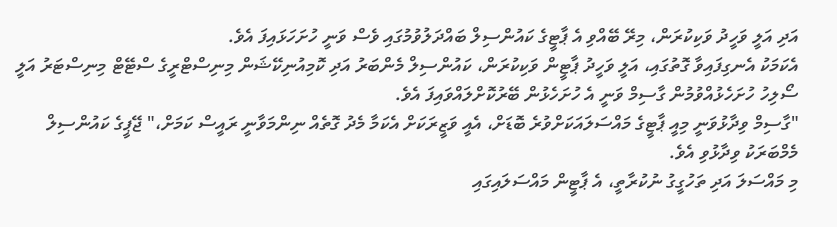އަދި އަލީ ވަހީދު ވަކިކުރަން، މިރޭ ބޭއްވި އެ ޕާޓީގެ ކައުންސިލް ބައްދަލުވުމުގައި ވެސް ވަނީ ހުށަހަޅައިފަ އެވެ.
އެކަމަކު އެނގިފައިވާ ގޮތުގައި، އަލީ ވަހީދު ޕާޓީން ވަކިކުރަން، ކައުންސިލް މެންބަރު އަދި ކޮމިއުނިކޭޝަން މިނިސްޓްރީގެ ސްޓޭޓް މިނިސްޓަރު އަލީ ސޯލިހު ހުށަހެޅުއްވުމުން ގާސިމް ވަނީ އެ ހުށަހެޅުން ބޭރުކޮށްލައްވައިފަ އެވެ.
"ގާސިމް ވިދާޅުވަނީ މިއީ ޕާޓީގެ މައްސަލައަކަށްވުރެ ބޮޑަށް، އެއީ ވަޒީރަކަށް އެކަމާ މެދު ގޮތެއް ނިންމަވާނީ ރައީސް ކަމަށް،" ޖޭޕީގެ ކައުންސިލް މެމްބަރަކު ވިދާޅުވި އެވެ.
މި މައްސަލަ އަދި ތަހުގީގު ނުކުރާތީ، އެ ޕާޓީން މައްސަލައިގައި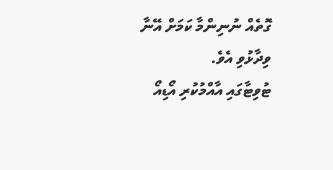ގޮތެއް ނުނިންމާ ކަމަށް އޭނާ ވިދާޅުވި އެވެ.
ޓުވިޓާގައި އާއްމުކުރި އޯޑިއޯ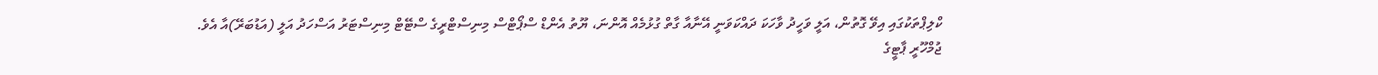ކްލިޕްތަކުގައި އިވޭ ގޮތުން، އަލީ ވަހީދު ވާހަކަ ދައްކަވަނީ އޭނާއާ ގާތް ގުޅުމެއް އޮންނަ، ޔޫތު އެންޑް ސްޕޯޓްސް މިނިސްޓްރީގެ ސްޓޭޓް މިނިސްޓަރު އަސްހަދު އަލީ (އަޑުބަރޭ)އާ އެވެ.
ޖުމްހޫރީ ޕާޓީގެ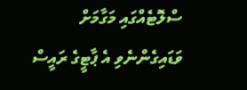ސްލޮޓެއްގައި މަގާމަށް ވަޑައިގެންނެވި އެ ޕާޓީގެ ރައީސް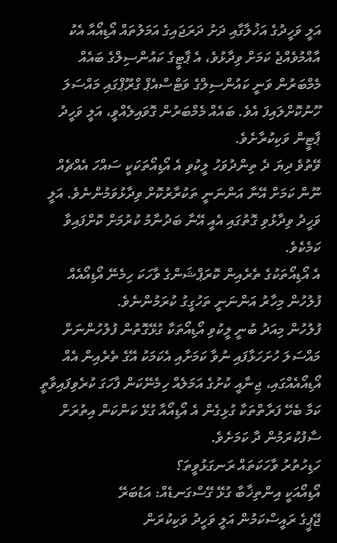އަލީ ވަހީދުގެ އަޚުލާގާއި ދަށު ދަރަޖައިގެ އަމަލުތައް އޯޑިއޯއާ އެކު އާއްމުވެއްޖެ ކަމަށް ވިދާޅުވެ، އެ ޕާޓީގެ ކައުންސިލްގެ ބައެއް މެމްބަރުން ވަނީ ކައުންސިލްގެ ވަޓްސްއެޕް ގްރޫޕްގައި މައްސަލަ ހޫނުކޮށްލައިފަ އެވެ. ބައެއް މެމްބަރުން ގޮވައިލެއްވީ، އަލީ ވަހީދު ޕާޓީން ވަކިކުރާށެވެ.
ވޭތުވެ ދިޔަ ދެ ތިންދުވަހު ލީކުވި އެ އޯޑިއޯތަކަކީ ސައްހަ އެއްޗެއް ނޫން ކަމަށް އޭނާ އަންނަނީ ތަކުރާރުކޮށް ވިދާޅުވަމުންނެވެ. އަލީ ވަހީދު ވިދާޅުވި ގޮތުގައި އެއީ އޭނާ ބަދުނާމު ކުރުމަށް ކޮށްފައިވާ ކަމެކެވެ.
އެ އޯޑިއޯތަކުގެ ތެރެއިން ކޮރަޕްޝަންގެ ވާހަކަ ހިމެނޭ އޯޑިއޯއެއް ފުލުހުން މިހާރު އަންނަނީ ތަހުގީގު ކުރަމުންނެވެ.
ފުލުހުން މިއަދު ބުނީ ލީކުވި އޯޑިއޯތަކާ ގުޅޭގޮތުން ފުލުހުންނަށް މައްސަލަ ހުށަހަޅާފައި ނުވާ ކަމަށާއި އެކަމަކު އޭގެ ތެރެއިން އެއް އޯޑިއޯއެއްގައި، ޖިނާއީ ކުށުގެ އަމަލެއް ހިމެނޭކަން ފާހަގަ ކުރެވިފައިވާތީ ކަމާ ބެހޭ ފަރާތްތަކާ ގުޅިގެން އެ އޯޑިއޯއާ ގުޅޭ ކަންކަން އިތުރަށް ސާފުކުރަމުން ދާ ކަމަށެވެ.
ހަޑިހުތުރު ވާހަކަތައް ރަނގަޅުވީތަ؟
އޯޑިއޯއަކީ އިންތިޚާބާ ގުޅޭ ގޭސްގަނޑެއް: އަޑުބަރޭ
ޖޭޕީގެ ރައީސްކަމުން އަލީ ވަހީދު ވަކިކުރަން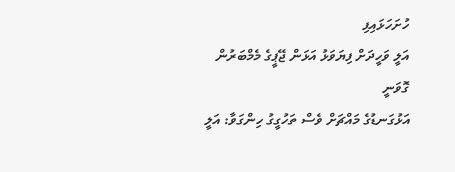ހުށަހަޅައިފި
އަލީ ވަހީދަށް ފިޔަވަޅު އަޅަން ޖޭޕީގެ މެމްބަރުން ގޮވަނީ
އަޅުގަނޑުގެ މައްޗަށް ވެސް ތަހުގީގު ހިންގަވާ: އަލީ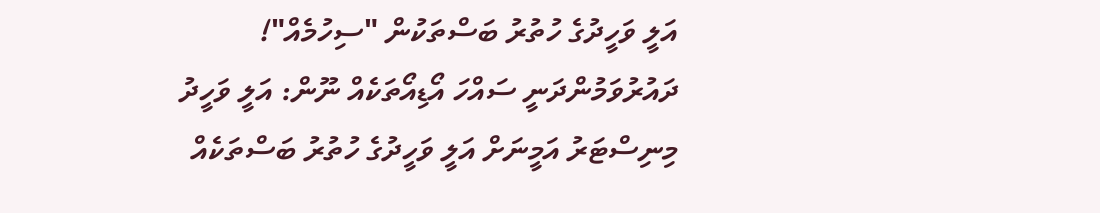އަލީ ވަހީދުގެ ހުތުރު ބަސްތަކުން "ސިހުމެއް"!
ދައުރުވަމުންދަނީ ސައްހަ އޯޑިއޯތަކެއް ނޫން: އަލީ ވަހީދު
މިނިސްޓަރު އަމީނަށް އަލީ ވަހީދުގެ ހުތުރު ބަސްތަކެއް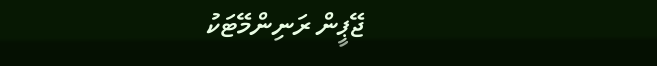ޖޭޕީން ރަނިންމޭޓަކު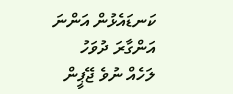ކަނޑައެޅުން އަންނަ އަންގާރަ ދުވަހު
ލަހެއް ނުވެ ޖޭޕީން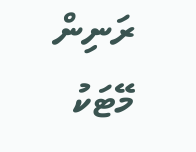ރަނިން މޭޓަކު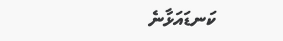ކަނޑައަޅާނެ